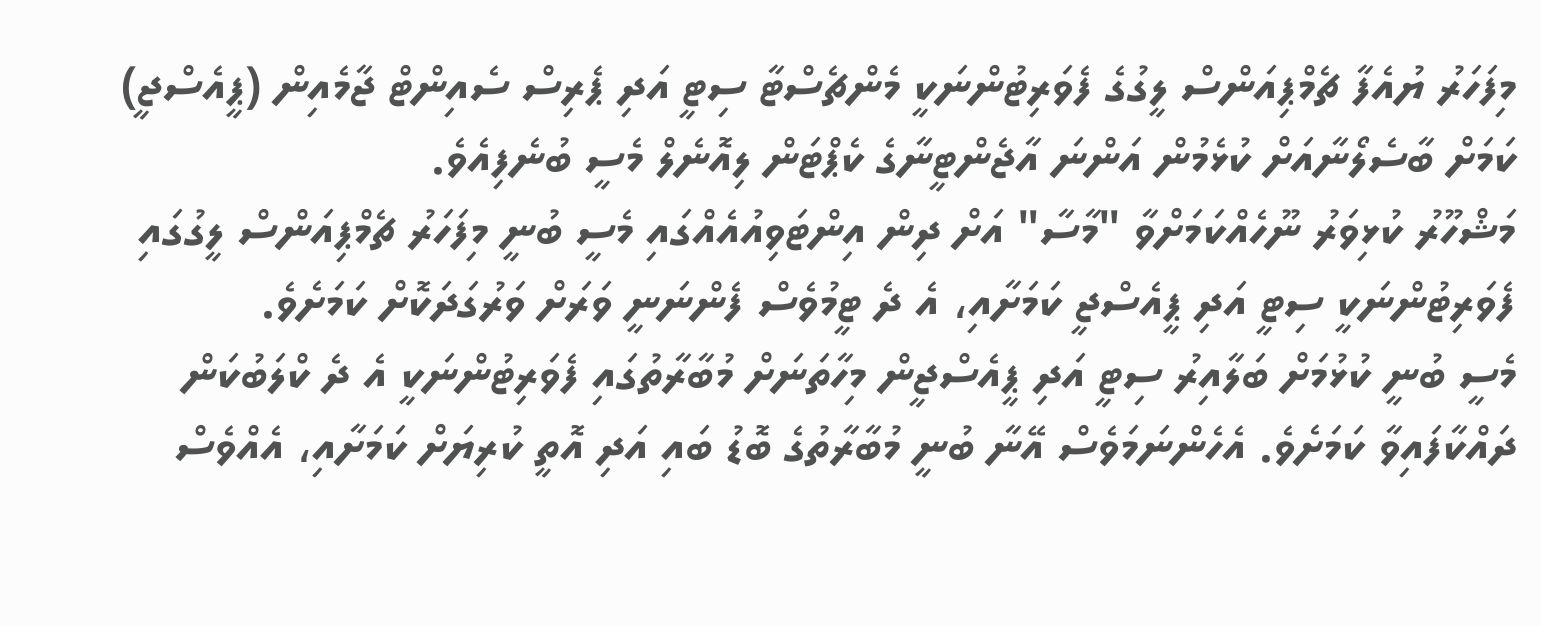މިފަހަރު ޔުއެފާ ޗެމްޕިއަންސް ލީގުގެ ފެވަރިޓުންނަކީ މެންޗެސްޓާ ސިޓީ އަދި ޕެރިސް ސެއިންޓް ޖާމެއިން (ޕީއެސްޖީ) ކަމަށް ބާސެލޯނާއަށް ކުޅެމުން އަންނަ އާޖެންޓީނާގެ ކެޕްޓަން ލިއޮނެލް މެސީ ބުނެފިއެވެ.
މަޝްހޫރު ކުޅިވަރު ނޫހެއްކަމަށްވާ "މާސާ" އަށް ދިން އިންޓަވިއުއެއްގައި މެސީ ބުނީ މިފަހަރު ޗެމްޕިއަންސް ލީގުގައި ފެވަރިޓުންނަކީ ސިޓީ އަދި ޕީއެސްޖީ ކަމަށާއި، އެ ދެ ޓީމުވެސް ފެންނަނީ ވަރަށް ވަރުގަދަކޮށް ކަމަށެވެ.
މެސީ ބުނީ ކުޅުމަށް ބަލާއިރު ސިޓީ އަދި ޕީއެސްޖީން މިހާތަނަށް މުބާރާތުގައި ފެވަރިޓުންނަކީ އެ ދެ ކްލަބުކަން ދައްކާފައިވާ ކަމަށެވެ. އެހެންނަމަވެސް އޭނާ ބުނީ މުބާރާތުގެ ބޮޑު ބައި އަދި އޮތީ ކުރިޔަށް ކަމަށާއި، އެއްވެސް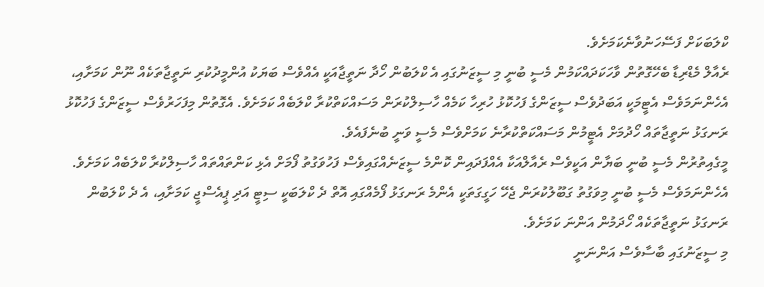ކްލަބަކަށް ފަސޭހަނުވާނެކަމަށެވެ.
ރެއާލް މެޑްރިޑާ ބެހޭގޮތުން ވާހަކަދައްކަމުން މެސީ ބުނީ މި ސީޒަނުގައި އެ ކްލަބުން ހޯދާ ނަތީޖާއަކީ އެއްވެސް ބަޔަކު އުންމީދުކުރި ނަތީޖާތަކެއް ނޫން ކަމަށާއި، އެހެންނަމަވެސް އެޓީމަކީ އަބަދުވެސް ސީޒަންގެ ފަހުކޮޅު ހުރިހާ ކަމެއް ހާސިލްކުރަން މަސައްކަތްކުރާ ކްލަބެއް ކަމަށެވެ. އެގޮތުން މިފަހަރުވެސް ސީޒަންގެ ފަހުކޮޅު ރަނގަޅު ނަތީޖާތައް ހޯދުމަށް އެޓީމުން މަސައްކަތްކުރާނެ ކަމަށްވެސް މެސީ ވަނީ ބުނެފައެވެ.
މީގެއިތުރުން މެސީ ބުނީ ބަޔާން އަކީވެސް ރެއާލްއަކާ އެއްފަދައިން ކޮންމެ ސީޒަނެއްގައިވެސް ފަހުވަގުތު ފޯމަށް އެޅި ކަންތައްތައް ހާސިލްކުރާ ކްލަބެއް ކަމަށެވެ.
އެހެންނަމަވެސް މެސީ ބުނީ މިވަގުތު ގަބޫލުކުރަން ޖެހޭ ހަގީގަތަކީ އެންމެ ރަނގަޅު ފޯމެއްގައި އޮތް ދެ ކްލަބަކީ ސިޓީ އަދި ޕީއެސްޖީ ކަމަށާއި، އެ ދެ ކްލަބުން ރަނގަޅު ނަތީޖާތަކެއް ހޯދަމުން އަންނަ ކަމަށެވެ.
މި ސީޒަނުގައި ބާސާވެސް އަންނަނީ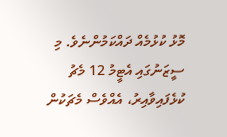މޮޅު ކުޅުމެއް ދައްކަމުންނެވެ. މި ސީޒަނުގައި އެޓީމު 12 މެޗު ކުޅެފައިވާއިރު، އެއްވެސް މެޗަކުން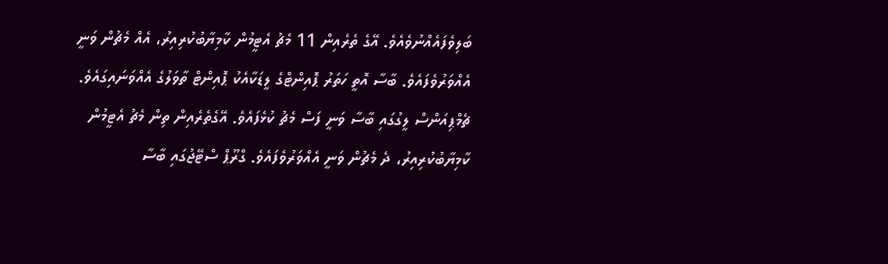ބަލިވެފައެއްނުވެއެވެ. އޭގެ ތެރެއިން 11 މެޗު އެޓީމުން ކާމިޔާބުކުރިއިރު، އެއް މެޗުން ވަނީ އެއްވަރުވެފައެވެ. ބާސާ އޮތީ ހަތަރު ޕޮއިންޓްގެ ލީޑަކާއެކު ޕޮއިންޓް ތާވަލުގެ އެއްވަނައިގައެވެ.
ޗެމްޕިއަންސް ލީގުގައި ބާސާ ވަނީ ފަސް މެޗު ކުޅެފައެވެ. އޭގެތެރެއިން ތިން މެޗު އެޓީމުން ކާމިޔާބުކުރިއިރު، ދެ މެޗުން ވަނީ އެއްވަރުވެފައެވެ. ގްރޫޕް ސްޓޭޖުގައި ބާސާ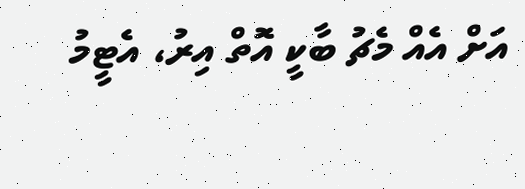އަށް އެއް މެޗު ބާކީ އޮތް އިރު، އެޓީމު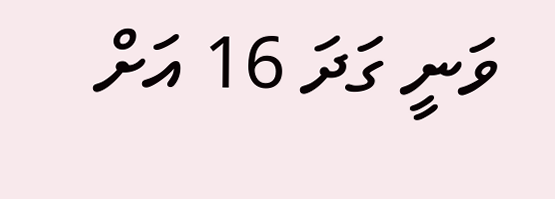ވަނީ ގަދަ 16 އަށް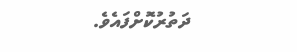ދަތުރުކޮށްފައެވެ.